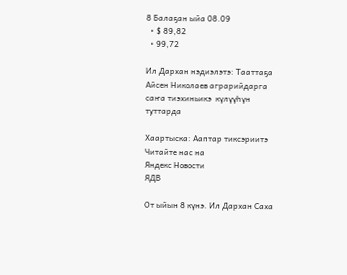8 Балаҕан ыйа 08.09
  • $ 89,82
  • 99,72

Ил Дархан нэдиэлэтэ: Тааттаҕа Айсен Николаев аграрийдарга саҥа тиэхиньикэ  күлүүһүн туттарда

Хаартыска: Ааптар тиксэриитэ
Читайте нас на
Яндекс Новости
ЯДВ

От ыйын 8 күнэ. Ил Дархан Саха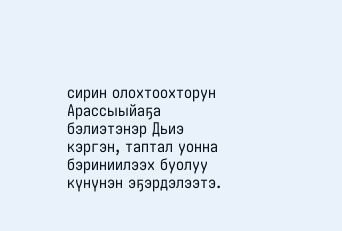сирин олохтоохторун Арассыыйаҕа бэлиэтэнэр Дьиэ кэргэн, таптал уонна бэриниилээх буолуу күнүнэн эҕэрдэлээтэ.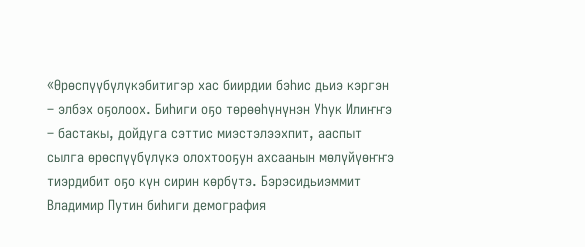«Өрөспүүбүлүкэбитигэр хас биирдии бэһис дьиэ кэргэн – элбэх оҕолоох. Биһиги оҕо төрөөһүнүнэн Уһук Илиҥҥэ – бастакы, дойдуга сэттис миэстэлээхпит, ааспыт сылга өрөспүүбүлүкэ олохтооҕун ахсаанын мөлүйүөҥҥэ тиэрдибит оҕо күн сирин көрбүтэ. Бэрэсидьиэммит Владимир Путин биһиги демография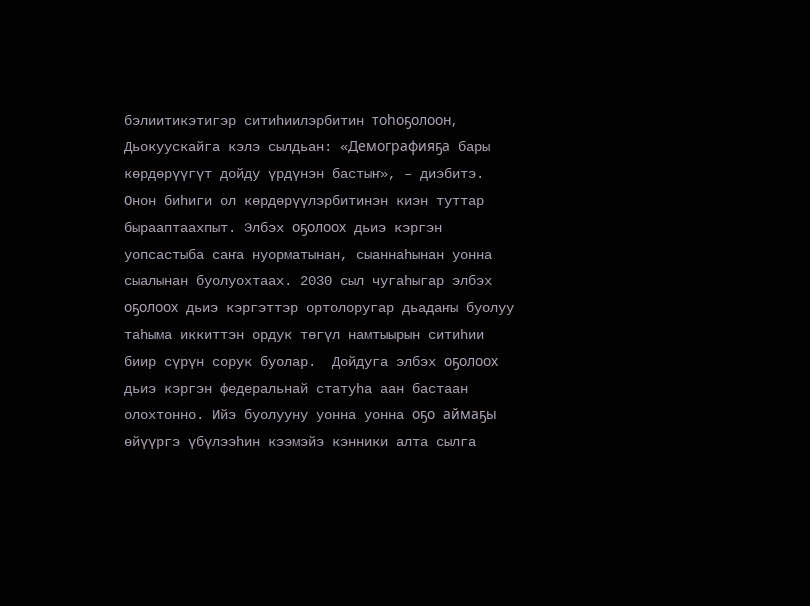бэлиитикэтигэр ситиһиилэрбитин тоһоҕолоон, Дьокуускайга кэлэ сылдьан: «Демографияҕа бары көрдөрүүгүт дойду үрдүнэн бастыҥ», – диэбитэ. Онон биһиги ол көрдөрүүлэрбитинэн киэн туттар бырааптаахпыт. Элбэх оҕолоох дьиэ кэргэн уопсастыба саҥа нуорматынан, сыаннаһынан уонна сыалынан буолуохтаах. 2030 сыл чугаһыгар элбэх оҕолоох дьиэ кэргэттэр ортолоругар дьадаҥы буолуу таһыма иккиттэн ордук төгүл намтыырын ситиһии биир сүрүн сорук буолар.  Дойдуга элбэх оҕолоох дьиэ кэргэн федеральнай статуһа аан бастаан олохтонно. Ийэ буолууну уонна уонна оҕо аймаҕы өйүүргэ үбүлээһин кээмэйэ кэнники алта сылга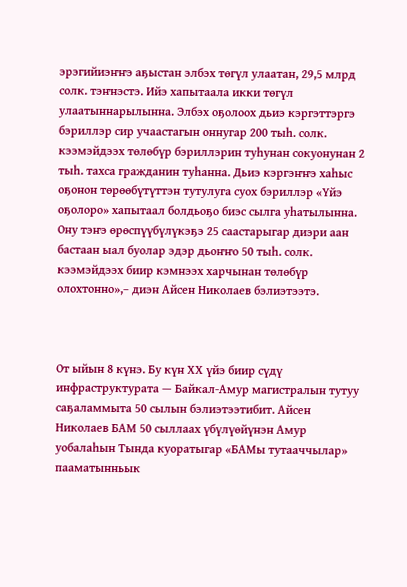эрэгийиэҥҥэ аҕыстан элбэх төгүл улаатан, 29,5 млрд солк. тэҥнэстэ. Ийэ хапытаала икки төгүл улаатыннарылынна. Элбэх оҕолоох дьиэ кэргэттэргэ бэриллэр сир учаастагын оннугар 200 тыһ. солк. кээмэйдээх төлөбүр бэриллэрин туһунан сокуонунан 2 тыһ. тахса гражданин туһанна. Дьиэ кэргэҥҥэ хаһыс оҕонон төрөөбүтүттэн тутулуга суох бэриллэр «Үйэ оҕолоро» хапытаал болдьоҕо биэс сылга уһатылынна. Ону тэҥэ өрөспүүбүлүкэҕэ 25 саастарыгар диэри аан бастаан ыал буолар эдэр дьоҥҥо 50 тыһ. солк. кээмэйдээх биир кэмнээх харчынан төлөбүр олохтонно»,– диэн Айсен Николаев бэлиэтээтэ.



От ыйын 8 күнэ. Бу күн ХХ үйэ биир сүдү инфраструктурата — Байкал-Амур магистралын тутуу саҕаламмыта 50 сылын бэлиэтээтибит. Айсен Николаев БАМ 50 сыллаах үбүлүөйүнэн Амур уобалаһын Тында куоратыгар «БАМы тутааччылар» пааматынньык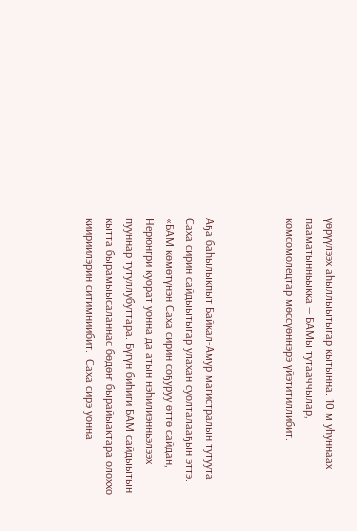үөрүүлээх аһыллыытыгар кытынна. 10 м уһуннаах пааматынньыкка — БАМы тутааччылар, комсомолецтар мөссүөннэрэ үйэтитиллибит.



Аҕа баһылыкпыт Байкал-Амур магистралын тутуута Саха сирин сайдыытыгар улахан суолталааҕын эттэ. «БАМ көмөтүнэн Саха сирин соҕуруу өттө сайдан, Нерюнгри куорат уонна да атын нэһилиэнньэлээх пууннар тутуллубуттара. Бүгүн биһиги БАМ сайдыытын кытта бырамыысаланнас бөдөҥ бырайыактара олоххо киириилэрин ситимниибит.  Саха сирэ уонна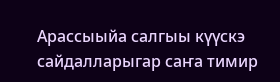Арассыыйа салгыы күүскэ сайдалларыгар саҥа тимир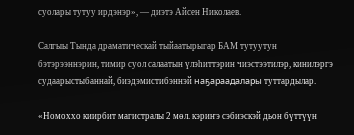суолары тутуу ирдэнэр», — диэтэ Айсен Николаев.

Салгыы Тында драматическай тыйаатырыгар БАМ тутуутун бэтэрээннэрин, тимир суол салаатын үлэһиттэрин чиэстээтилэр, кинилэргэ судаарыстыбаннай, биэдэмистибэннэй наҕараадалары туттардылар.

«Номоххо киирбит магистралы 2 мөл. кэриҥэ сэбиэскэй дьон бүттүүн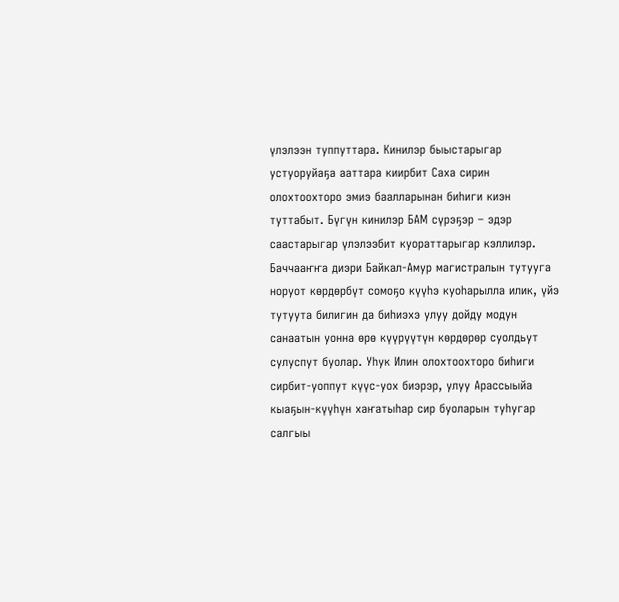үлэлээн туппуттара. Кинилэр быыстарыгар устуоруйаҕа ааттара киирбит Саха сирин олохтоохторо эмиэ баалларынан биһиги киэн туттабыт. Бүгүн кинилэр БАМ сүрэҕэр – эдэр саастарыгар үлэлээбит куораттарыгар кэллилэр. Баччааҥҥа диэри Байкал-Амур магистралын тутууга норуот көрдөрбүт сомоҕо күүһэ куоһарылла илик, үйэ тутуута билигин да биһиэхэ улуу дойду модун санаатын уонна өрө күүрүүтүн көрдөрөр суолдьут сулуспут буолар. Уһук Илин олохтоохторо биһиги сирбит-уоппут күүс-уох биэрэр, улуу Арассыыйа кыаҕын-күүһүн хаҥатыһар сир буоларын туһугар салгыы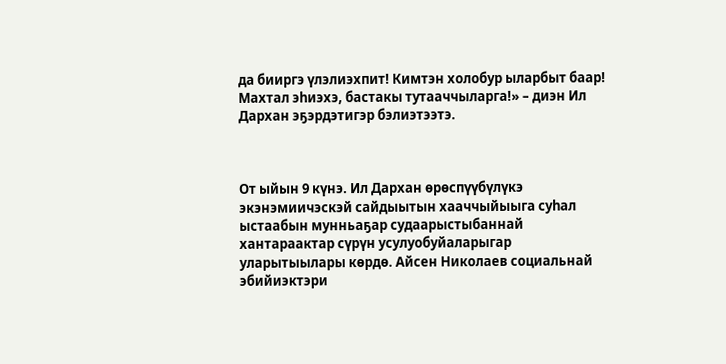да бииргэ үлэлиэхпит! Кимтэн холобур ыларбыт баар! Махтал эһиэхэ, бастакы тутааччыларга!» – диэн Ил Дархан эҕэрдэтигэр бэлиэтээтэ.



От ыйын 9 күнэ. Ил Дархан өрөспүүбүлүкэ экэнэмиичэскэй сайдыытын хааччыйыыга суһал ыстаабын мунньаҕар судаарыстыбаннай хантараактар сүрүн усулуобуйаларыгар уларытыылары көрдө. Айсен Николаев социальнай эбийиэктэри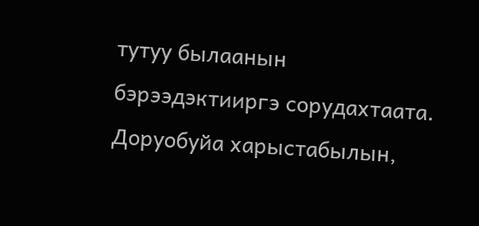тутуу былаанын бэрээдэктииргэ сорудахтаата. Доруобуйа харыстабылын,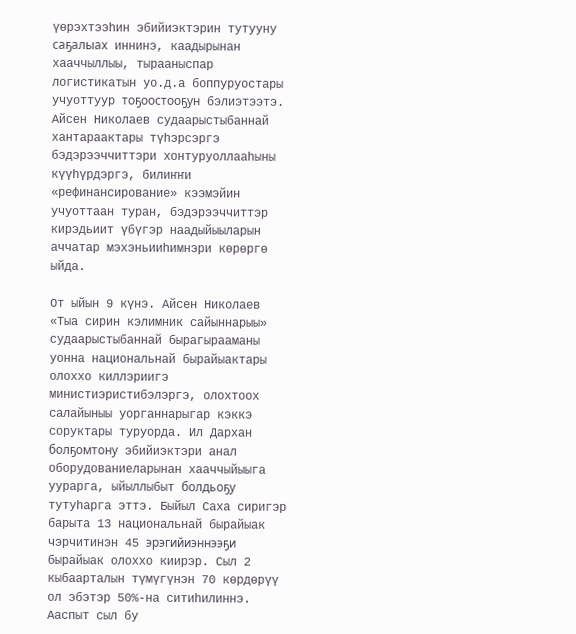үөрэхтээһин эбийиэктэрин тутууну саҕалыах иннинэ, каадырынан хааччыллыы, тырааныспар логистикатын уо.д.а боппуруостары учуоттуур тоҕоостооҕун бэлиэтээтэ. Айсен Николаев судаарыстыбаннай хантараактары түһэрсэргэ бэдэрээччиттэри хонтуруоллааһыны күүһүрдэргэ, билиҥҥи «рефинансирование» кээмэйин учуоттаан туран, бэдэрээччиттэр кирэдьиит үбүгэр наадыйыыларын аччатар мэхэньииһимнэри көрөргө ыйда.

От ыйын 9 күнэ. Айсен Николаев «Тыа сирин кэлимник сайыннарыы» судаарыстыбаннай бырагырааманы уонна национальнай бырайыактары олоххо киллэриигэ министиэристибэлэргэ, олохтоох салайыныы уорганнарыгар кэккэ соруктары туруорда. Ил Дархан болҕомтону эбийиэктэри анал оборудованиеларынан хааччыйыыга уурарга, ыйыллыбыт болдьоҕу тутуһарга эттэ. Быйыл Саха сиригэр барыта 13 национальнай бырайыак чэрчитинэн 45 эрэгийиэннээҕи бырайыак олоххо киирэр. Сыл 2 кыбаарталын түмүгүнэн 70 көрдөрүү ол эбэтэр 50%-на ситиһилиннэ. Ааспыт сыл бу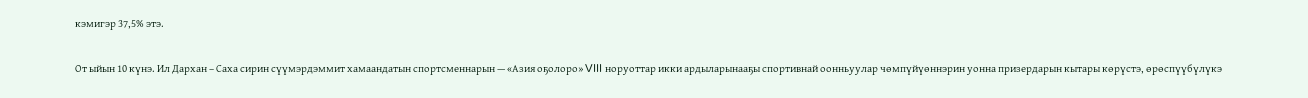кэмигэр 37,5% этэ.

От ыйын 10 күнэ. Ил Дархан – Саха сирин сүүмэрдэммит хамаандатын спортсменнарын — «Азия оҕолоро» VIII норуоттар икки ардыларынааҕы спортивнай оонньуулар чөмпүйүөннэрин уонна призердарын кытары көрүстэ, өрөспүүбүлүкэ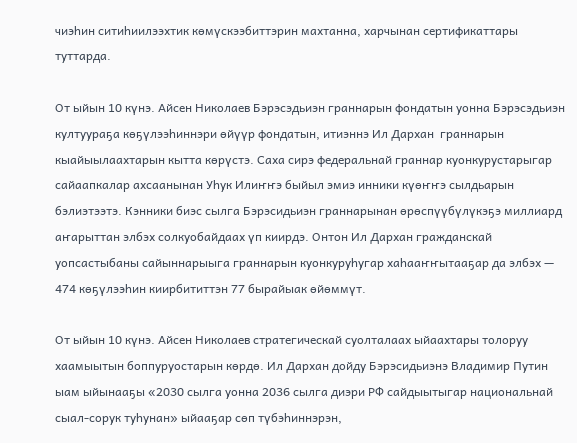чиэһин ситиһиилээхтик көмүскээбиттэрин махтанна, харчынан сертификаттары туттарда.

От ыйын 10 күнэ. Айсен Николаев Бэрэсэдьиэн граннарын фондатын уонна Бэрэсэдьиэн култуураҕа көҕүлээһиннэри өйүүр фондатын, итиэннэ Ил Дархан  граннарын кыайыылаахтарын кытта көрүстэ. Саха сирэ федеральнай граннар куонкурустарыгар сайаапкалар ахсаанынан Уһук Илиҥҥэ быйыл эмиэ инники күөҥҥэ сылдьарын бэлиэтээтэ. Кэнники биэс сылга Бэрэсидьиэн граннарынан өрөспүүбүлүкэҕэ миллиард аҥарыттан элбэх солкуобайдаах үп киирдэ. Онтон Ил Дархан гражданскай уопсастыбаны сайыннарыыга граннарын куонкуруһугар хаһааҥҥытааҕар да элбэх — 474 көҕүлээһин киирбититтэн 77 бырайыак өйөммүт.

От ыйын 10 күнэ. Айсен Николаев стратегическай суолталаах ыйаахтары толоруу хаамыытын боппуруостарын көрдө. Ил Дархан дойду Бэрэсидьиэнэ Владимир Путин ыам ыйынааҕы «2030 сылга уонна 2036 сылга диэри РФ сайдыытыгар национальнай сыал-сорук туһунан» ыйааҕар сөп түбэһиннэрэн,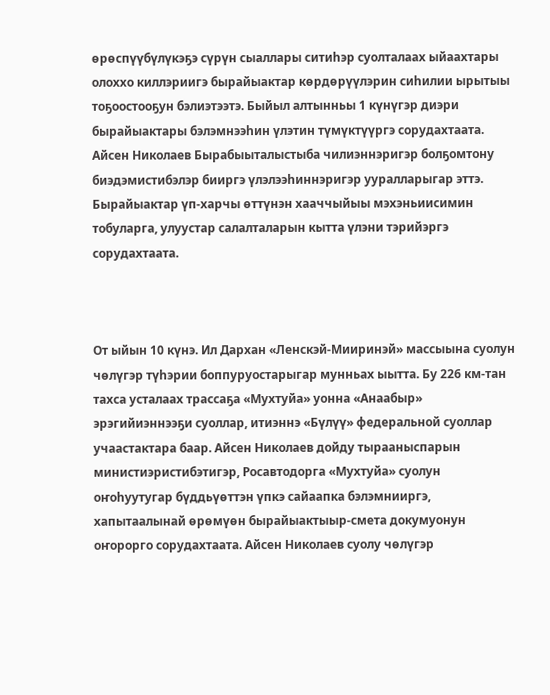өрөспүүбүлүкэҕэ сүрүн сыаллары ситиһэр суолталаах ыйаахтары олоххо киллэриигэ бырайыактар көрдөрүүлэрин сиһилии ырытыы тоҕоостооҕун бэлиэтээтэ. Быйыл алтынньы 1 күнүгэр диэри бырайыактары бэлэмнээһин үлэтин түмүктүүргэ сорудахтаата. Айсен Николаев Бырабыыталыстыба чилиэннэригэр болҕомтону биэдэмистибэлэр бииргэ үлэлээһиннэригэр ууралларыгар эттэ. Бырайыактар үп-харчы өттүнэн хааччыйыы мэхэньиисимин тобуларга, улуустар салалталарын кытта үлэни тэрийэргэ сорудахтаата.



От ыйын 10 күнэ. Ил Дархан «Ленскэй-Мииринэй» массыына суолун чөлүгэр түһэрии боппуруостарыгар мунньах ыытта. Бу 226 км-тан тахса усталаах трассаҕа «Мухтуйа» уонна «Анаабыр» эрэгийиэннээҕи суоллар, итиэннэ «Бүлүү» федеральной суоллар учаастактара баар. Айсен Николаев дойду тырааныспарын министиэристибэтигэр, Росавтодорга «Мухтуйа» суолун оҥоһуутугар бүддьүөттэн үпкэ сайаапка бэлэмнииргэ, хапытаалынай өрөмүөн бырайыактыыр-смета докумуонун оҥорорго сорудахтаата. Айсен Николаев суолу чөлүгэр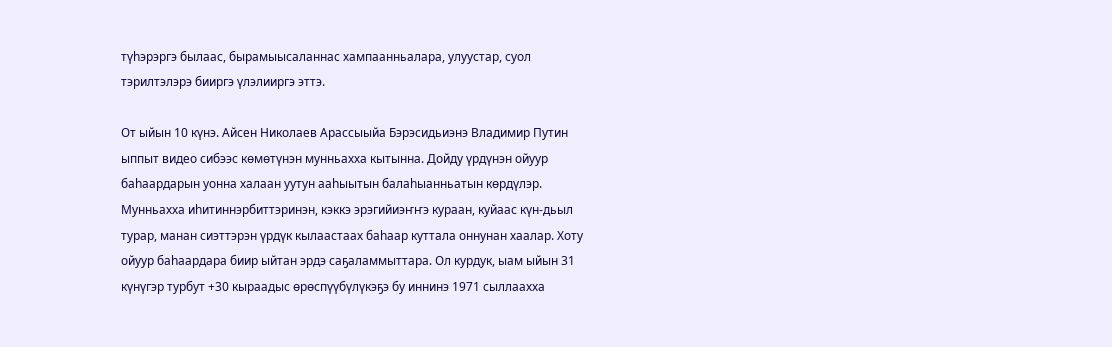түһэрэргэ былаас, бырамыысаланнас хампаанньалара, улуустар, суол тэрилтэлэрэ бииргэ үлэлииргэ эттэ.

От ыйын 10 күнэ. Айсен Николаев Арассыыйа Бэрэсидьиэнэ Владимир Путин ыппыт видео сибээс көмөтүнэн мунньахха кытынна. Дойду үрдүнэн ойуур баһаардарын уонна халаан уутун ааһыытын балаһыанньатын көрдүлэр. Мунньахха иһитиннэрбиттэринэн, кэккэ эрэгийиэҥҥэ кураан, куйаас күн-дьыл турар, манан сиэттэрэн үрдүк кылаастаах баһаар куттала оннунан хаалар. Хоту ойуур баһаардара биир ыйтан эрдэ саҕаламмыттара. Ол курдук, ыам ыйын 31 күнүгэр турбут +30 кыраадыс өрөспүүбүлүкэҕэ бу иннинэ 1971 сыллаахха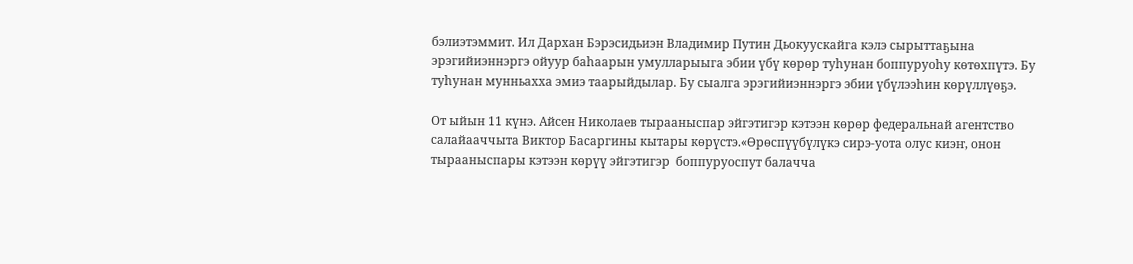бэлиэтэммит. Ил Дархан Бэрэсидьиэн Владимир Путин Дьокуускайга кэлэ сырыттаҕына эрэгийиэннэргэ ойуур баһаарын умулларыыга эбии үбү көрөр туһунан боппуруоһу көтөхпүтэ. Бу туһунан мунньахха эмиэ таарыйдылар. Бу сыалга эрэгийиэннэргэ эбии үбүлээһин көрүллүөҕэ.

От ыйын 11 күнэ. Айсен Николаев тырааныспар эйгэтигэр кэтээн көрөр федеральнай агентство салайааччыта Виктор Басаргины кытары көрүстэ.«Өрөспүүбүлүкэ сирэ-уота олус киэҥ, онон тырааныспары кэтээн көрүү эйгэтигэр  боппуруоспут балачча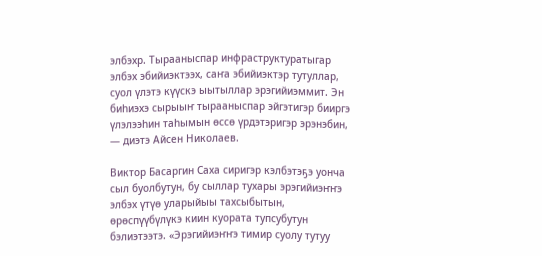элбэхр. Тырааныспар инфраструктуратыгар элбэх эбийиэктээх, саҥа эбийиэктэр тутуллар, суол үлэтэ күүскэ ыытыллар эрэгийиэммит. Эн биһиэхэ сырыыҥ тырааныспар эйгэтигэр бииргэ үлэлээһин таһымын өссө үрдэтэригэр эрэнэбин, — диэтэ Айсен Николаев.

Виктор Басаргин Саха сиригэр кэлбэтэҕэ уонча сыл буолбутун, бу сыллар тухары эрэгийиэҥҥэ элбэх үтүө уларыйыы тахсыбытын, өрөспүүбүлүкэ киин куората тупсубутун бэлиэтээтэ. «Эрэгийиэҥҥэ тимир суолу тутуу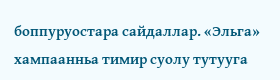боппуруостара сайдаллар. «Эльга» хампаанньа тимир суолу тутууга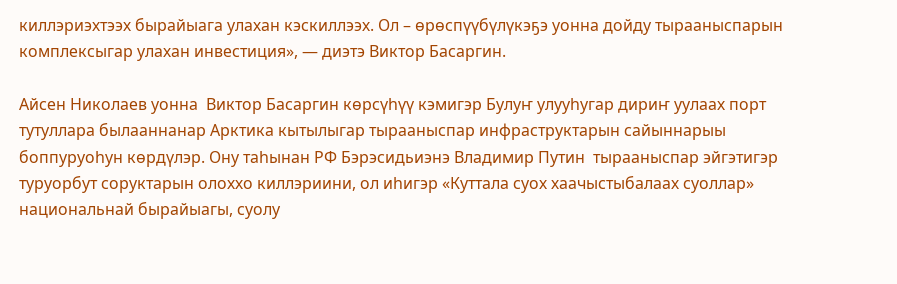киллэриэхтээх бырайыага улахан кэскиллээх. Ол – өрөспүүбүлүкэҕэ уонна дойду тырааныспарын комплексыгар улахан инвестиция», — диэтэ Виктор Басаргин.

Айсен Николаев уонна  Виктор Басаргин көрсүһүү кэмигэр Булуҥ улууһугар дириҥ уулаах порт тутуллара былааннанар Арктика кытылыгар тырааныспар инфраструктарын сайыннарыы боппуруоһун көрдүлэр. Ону таһынан РФ Бэрэсидьиэнэ Владимир Путин  тырааныспар эйгэтигэр туруорбут соруктарын олоххо киллэриини, ол иһигэр «Куттала суох хаачыстыбалаах суоллар» национальнай бырайыагы, суолу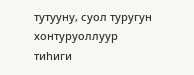тутууну, суол туругун хонтуруоллуур тиһиги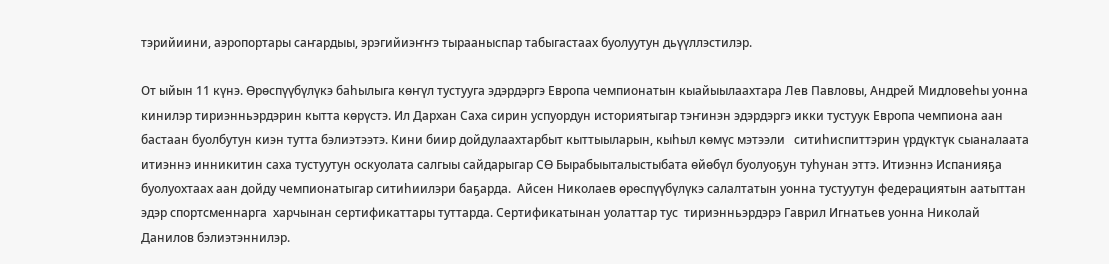тэрийиини, аэропортары саҥардыы, эрэгийиэҥҥэ тырааныспар табыгастаах буолуутун дьүүллэстилэр.

От ыйын 11 күнэ. Өрөспүүбүлүкэ баһылыга көҥүл тустууга эдэрдэргэ Европа чемпионатын кыайыылаахтара Лев Павловы, Андрей Мидловеһы уонна кинилэр тириэнньэрдэрин кытта көрүстэ. Ил Дархан Саха сирин успуордун историятыгар тэҥинэн эдэрдэргэ икки тустуук Европа чемпиона аан бастаан буолбутун киэн тутта бэлиэтээтэ. Кини биир дойдулаахтарбыт кыттыыларын, кыһыл көмүс мэтээли   ситиһиспиттэрин үрдүктүк сыаналаата итиэннэ инникитин саха тустуутун оскуолата салгыы сайдарыгар СӨ Бырабыыталыстыбата өйөбүл буолуоҕун туһунан эттэ. Итиэннэ Испанияҕа буолуохтаах аан дойду чемпионатыгар ситиһиилэри баҕарда.  Айсен Николаев өрөспүүбүлүкэ салалтатын уонна тустуутун федерациятын аатыттан эдэр спортсменнарга  харчынан сертификаттары туттарда. Сертификатынан уолаттар тус  тириэнньэрдэрэ Гаврил Игнатьев уонна Николай Данилов бэлиэтэннилэр.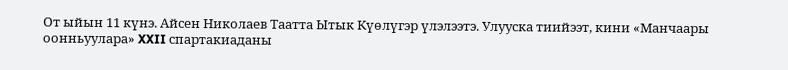От ыйын 11 күнэ. Айсен Николаев Таатта Ытык Күөлүгэр үлэлээтэ. Улууска тиийээт, кини «Манчаары оонньуулара» XXII спартакиаданы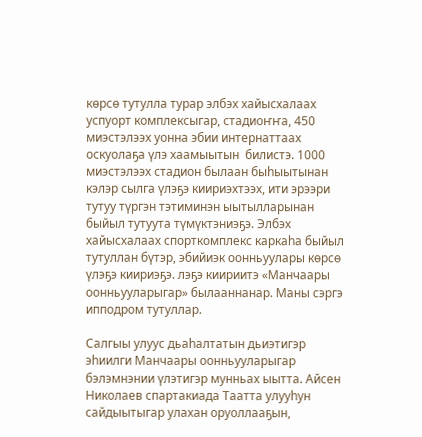көрсө тутулла турар элбэх хайысхалаах успуорт комплексыгар, стадиоҥҥа, 450 миэстэлээх уонна эбии интернаттаах оскуолаҕа үлэ хаамыытын  билистэ. 1000 миэстэлээх стадион былаан быһыытынан кэлэр сылга үлэҕэ киириэхтээх, ити эрээри тутуу түргэн тэтиминэн ыытылларынан быйыл тутуута түмүктэниэҕэ. Элбэх хайысхалаах спорткомплекс каркаһа быйыл тутуллан бүтэр, эбийиэк оонньуулары көрсө үлэҕэ киириэҕэ. лэҕэ киириитэ «Манчаары оонньууларыгар» былааннанар. Маны сэргэ ипподром тутуллар.

Салгыы улуус дьаһалтатын дьиэтигэр эһиилги Манчаары оонньууларыгар  бэлэмнэнии үлэтигэр мунньах ыытта. Айсен Николаев спартакиада Таатта улууһун сайдыытыгар улахан оруоллааҕын,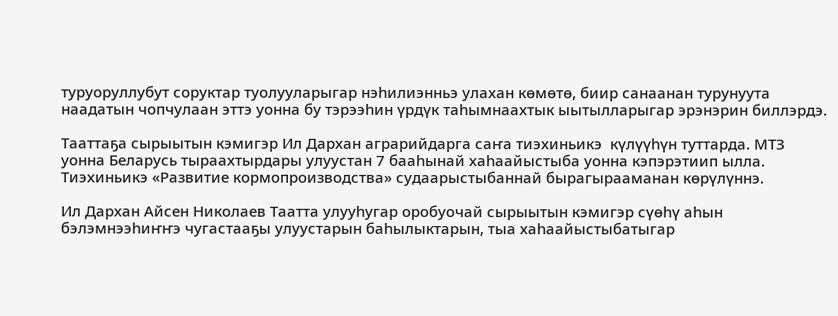туруоруллубут соруктар туолууларыгар нэһилиэнньэ улахан көмөтө, биир санаанан турунуута наадатын чопчулаан эттэ уонна бу тэрээһин үрдүк таһымнаахтык ыытылларыгар эрэнэрин биллэрдэ.

Тааттаҕа сырыытын кэмигэр Ил Дархан аграрийдарга саҥа тиэхиньикэ  күлүүһүн туттарда. МТЗ уонна Беларусь тыраахтырдары улуустан 7 бааһынай хаһаайыстыба уонна кэпэрэтиип ылла. Тиэхиньикэ «Развитие кормопроизводства» судаарыстыбаннай бырагырааманан көрүлүннэ.

Ил Дархан Айсен Николаев Таатта улууһугар оробуочай сырыытын кэмигэр сүөһү аһын бэлэмнээһиҥҥэ чугастааҕы улуустарын баһылыктарын, тыа хаһаайыстыбатыгар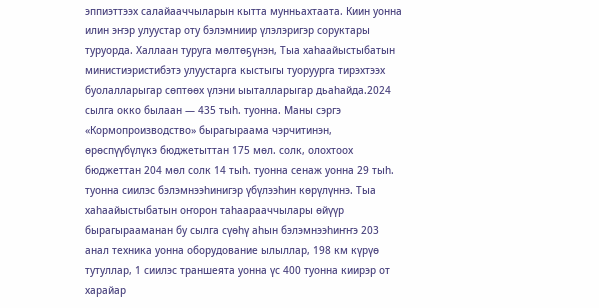эппиэттээх салайааччыларын кытта мунньахтаата. Киин уонна илин эҥэр улуустар оту бэлэмниир үлэлэригэр соруктары туруорда. Халлаан туруга мөлтөҕүнэн, Тыа хаһаайыстыбатын министиэристибэтэ улуустарга кыстыгы туоруурга тирэхтээх буолалларыгар сөптөөх үлэни ыыталларыгар дьаһайда.2024 сылга окко былаан — 435 тыһ. туонна. Маны сэргэ «Кормопроизводство» бырагыраама чэрчитинэн, өрөспүүбүлүкэ бюджетыттан 175 мөл. солк, олохтоох бюджеттан 204 мөл солк 14 тыһ. туонна сенаж уонна 29 тыһ. туонна сиилэс бэлэмнээһинигэр үбүлээһин көрүлүннэ. Тыа хаһаайыстыбатын оҥорон таһаарааччылары өйүүр бырагырааманан бу сылга сүөһү аһын бэлэмнээһиҥҥэ 203 анал техника уонна оборудование ылыллар, 198 км күрүө тутуллар, 1 сиилэс траншеята уонна үс 400 туонна киирэр от харайар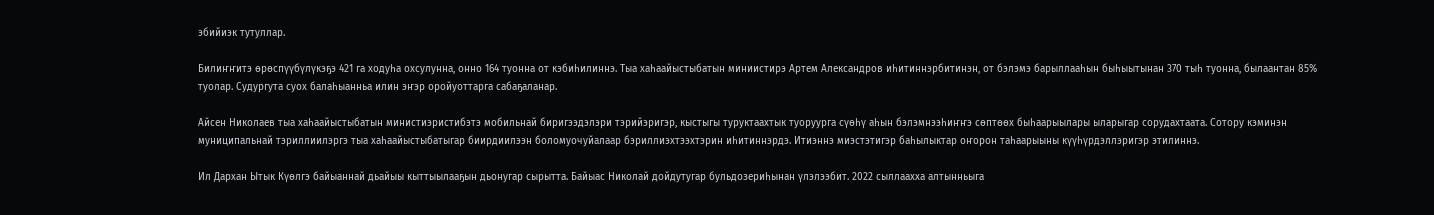эбийиэк тутуллар.

Билиҥҥитэ өрөспүүбүлүкэҕэ 421 га ходуһа охсулунна, онно 164 туонна от кэбиһилиннэ. Тыа хаһаайыстыбатын миниистирэ Артем Александров иһитиннэрбитинэн, от бэлэмэ барыллааһын быһыытынан 370 тыһ туонна, былаантан 85% туолар. Судургута суох балаһыанньа илин эҥэр оройуоттарга сабаҕаланар.

Айсен Николаев тыа хаһаайыстыбатын министиэристибэтэ мобильнай биригээдэлэри тэрийэригэр, кыстыгы туруктаахтык туоруурга сүөһү аһын бэлэмнээһиҥҥэ сөптөөх быһаарыылары ыларыгар сорудахтаата. Сотору кэминэн муниципальнай тэриллиилэргэ тыа хаһаайыстыбатыгар биирдиилээн боломуочуйалаар бэриллиэхтээхтэрин иһитиннэрдэ. Итиэннэ миэстэтигэр баһылыктар оҥорон таһаарыыны күүһүрдэллэригэр этилиннэ.

Ил Дархан Ытык Күөлгэ байыаннай дьайыы кыттыылааҕын дьонугар сырытта. Байыас Николай дойдутугар бульдозериһынан үлэлээбит. 2022 сыллаахха алтынньыга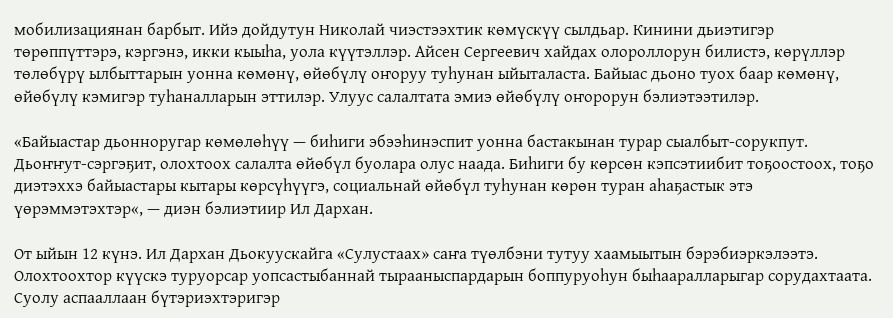мобилизациянан барбыт. Ийэ дойдутун Николай чиэстээхтик көмүскүү сылдьар. Кинини дьиэтигэр төрөппүттэрэ, кэргэнэ, икки кыыһа, уола күүтэллэр. Айсен Сергеевич хайдах олороллорун билистэ, көрүллэр төлөбүрү ылбыттарын уонна көмөнү, өйөбүлү оҥоруу туһунан ыйыталаста. Байыас дьоно туох баар көмөнү, өйөбүлү кэмигэр туһаналларын эттилэр. Улуус салалтата эмиэ өйөбүлү оҥорорун бэлиэтээтилэр.

«Байыастар дьонноругар көмөлөһүү — биһиги эбээһинэспит уонна бастакынан турар сыалбыт-сорукпут.  Дьоҥҥут-сэргэҕит, олохтоох салалта өйөбүл буолара олус наада. Биһиги бу көрсөн кэпсэтиибит тоҕоостоох, тоҕо диэтэххэ байыастары кытары көрсүһүүгэ, социальнай өйөбүл туһунан көрөн туран аһаҕастык этэ үөрэммэтэхтэр«, — диэн бэлиэтиир Ил Дархан.

От ыйын 12 күнэ. Ил Дархан Дьокуускайга «Сулустаах» саҥа түөлбэни тутуу хаамыытын бэрэбиэркэлээтэ. Олохтоохтор күүскэ туруорсар уопсастыбаннай тырааныспардарын боппуруоһун быһааралларыгар сорудахтаата. Суолу аспааллаан бүтэриэхтэригэр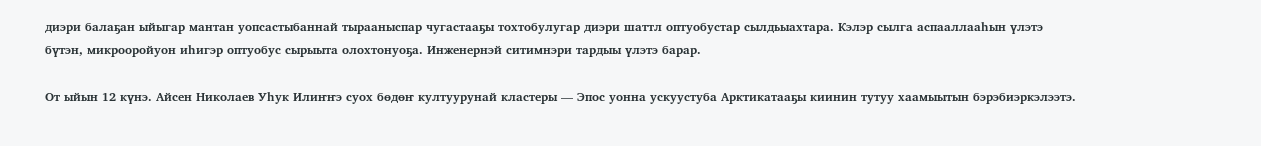диэри балаҕан ыйыгар мантан уопсастыбаннай тырааныспар чугастааҕы тохтобулугар диэри шаттл оптуобустар сылдьыахтара. Кэлэр сылга аспааллааһын үлэтэ бүтэн, микрооройуон иһигэр оптуобус сырыыта олохтонуоҕа. Инженернэй ситимнэри тардыы үлэтэ барар.

От ыйын 12 күнэ. Айсен Николаев Уһук Илиҥҥэ суох бөдөҥ култуурунай кластеры — Эпос уонна ускуустуба Арктикатааҕы киинин тутуу хаамыытын бэрэбиэркэлээтэ.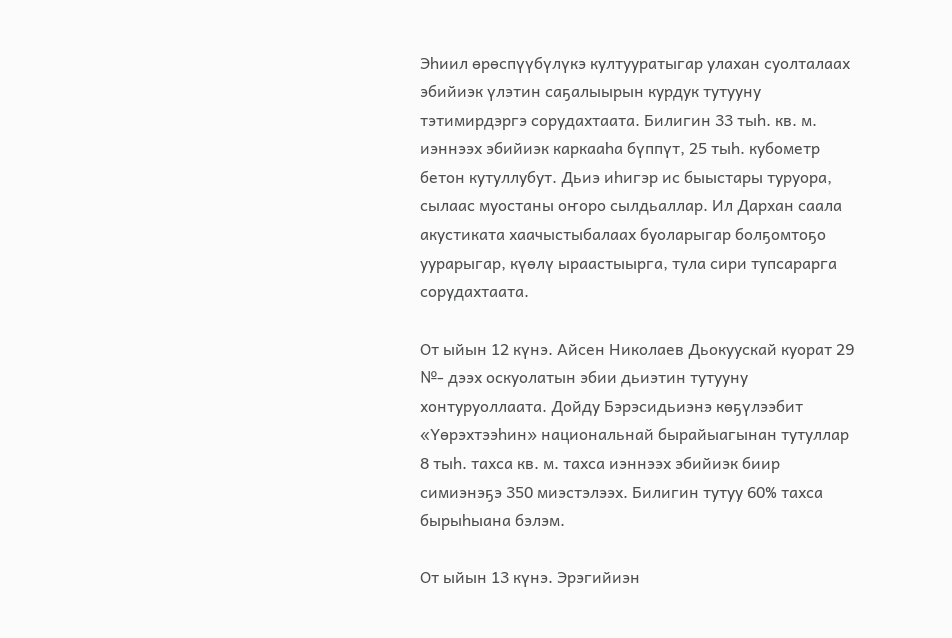Эһиил өрөспүүбүлүкэ култууратыгар улахан суолталаах эбийиэк үлэтин саҕалыырын курдук тутууну тэтимирдэргэ сорудахтаата. Билигин 33 тыһ. кв. м. иэннээх эбийиэк каркааһа бүппүт, 25 тыһ. кубометр бетон кутуллубут. Дьиэ иһигэр ис быыстары туруора, сылаас муостаны оҥоро сылдьаллар. Ил Дархан саала акустиката хаачыстыбалаах буоларыгар болҕомтоҕо уурарыгар, күөлү ыраастыырга, тула сири тупсарарга сорудахтаата.

От ыйын 12 күнэ. Айсен Николаев Дьокуускай куорат 29 №- дээх оскуолатын эбии дьиэтин тутууну хонтуруоллаата. Дойду Бэрэсидьиэнэ көҕүлээбит «Үөрэхтээһин» национальнай бырайыагынан тутуллар 8 тыһ. тахса кв. м. тахса иэннээх эбийиэк биир симиэнэҕэ 350 миэстэлээх. Билигин тутуу 60% тахса бырыһыана бэлэм.

От ыйын 13 күнэ. Эрэгийиэн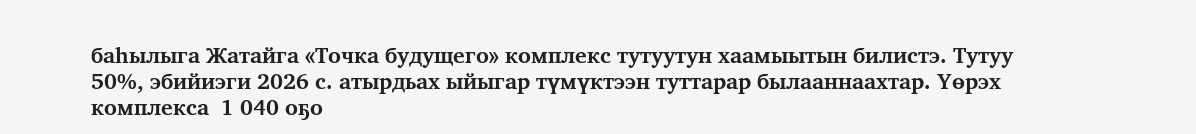баһылыга Жатайга «Точка будущего» комплекс тутуутун хаамыытын билистэ. Тутуу 50%, эбийиэги 2026 с. атырдьах ыйыгар түмүктээн туттарар былааннаахтар. Үөрэх комплекса  1 040 оҕо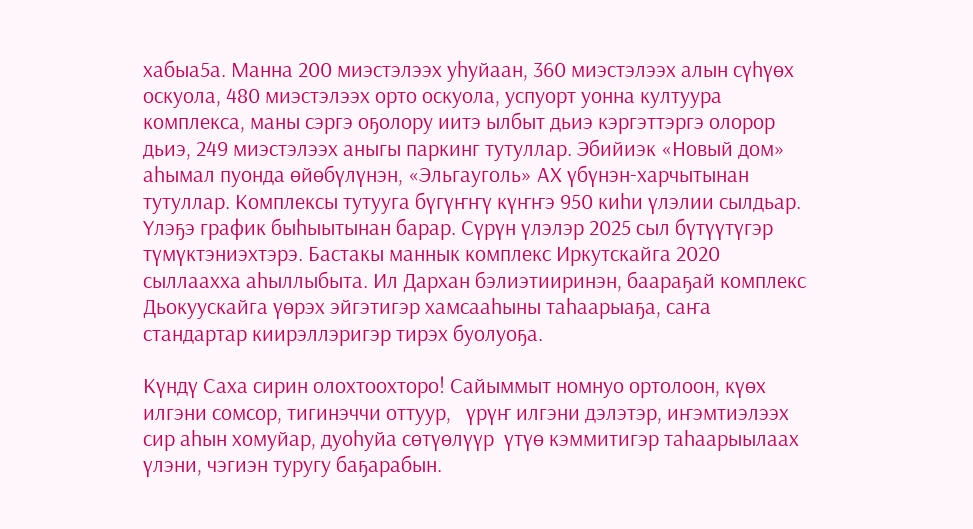хабыа5а. Манна 200 миэстэлээх уһуйаан, 360 миэстэлээх алын сүһүөх оскуола, 480 миэстэлээх орто оскуола, успуорт уонна култуура комплекса, маны сэргэ оҕолору иитэ ылбыт дьиэ кэргэттэргэ олорор дьиэ, 249 миэстэлээх аныгы паркинг тутуллар. Эбийиэк «Новый дом»  аһымал пуонда өйөбүлүнэн, «Эльгауголь» АХ үбүнэн-харчытынан тутуллар. Комплексы тутууга бүгүҥҥү күҥҥэ 950 киһи үлэлии сылдьар. Үлэҕэ график быһыытынан барар. Сүрүн үлэлэр 2025 сыл бүтүүтүгэр түмүктэниэхтэрэ. Бастакы маннык комплекс Иркутскайга 2020 сыллаахха аһыллыбыта. Ил Дархан бэлиэтииринэн, баараҕай комплекс Дьокуускайга үөрэх эйгэтигэр хамсааһыны таһаарыаҕа, саҥа стандартар киирэллэригэр тирэх буолуоҕа.

Күндү Саха сирин олохтоохторо! Сайыммыт номнуо ортолоон, күөх илгэни сомсор, тигинэччи оттуур,   үрүҥ илгэни дэлэтэр, иҥэмтиэлээх сир аһын хомуйар, дуоһуйа сөтүөлүүр  үтүө кэммитигэр таһаарыылаах үлэни, чэгиэн туругу баҕарабын.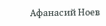Афанасий Ноев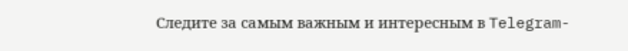Следите за самым важным и интересным в Telegram-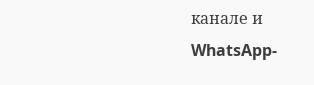канале и WhatsApp-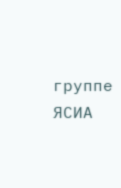группе ЯСИА